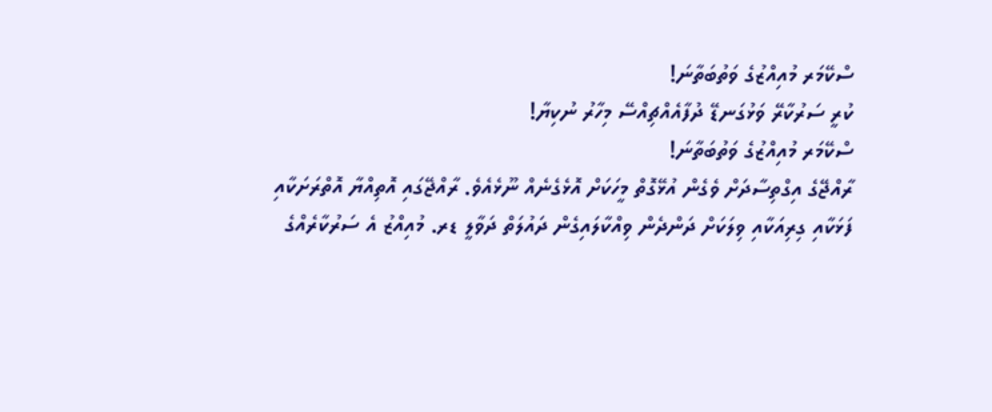ސްކޭމަރ މުއިއްޒުގެ ވަތުބަތާނަ!
ކުރީ ސަރުކާރޭ ވަޅުގަނޑޭ ދުފާއެއްޗިއްސޭ މިހާރު ނުކިޔާ!
ސްކޭމަރ މުއިއްޒުގެ ވަތުބަތާނަ!
ރާއްޖޭގެ އިގްތިސާދަށް ވެގެން އުޅޭގޮތް މީހަކަށް އޮޅެގެނެއް ނޫޅެއެވެ. ރާއްޖޭގައި އޮތިއްޔާ އޮތްރަށަކާއި ފަޅަކާއި ގިރިއަކާއި ވިލަކަށް ދަންދެން ވިއްކާލައިގެން ދައުލަތް ދަވާލީ ޑރ. މުއިއްޒު އެ ސަރުކާރެއްގެ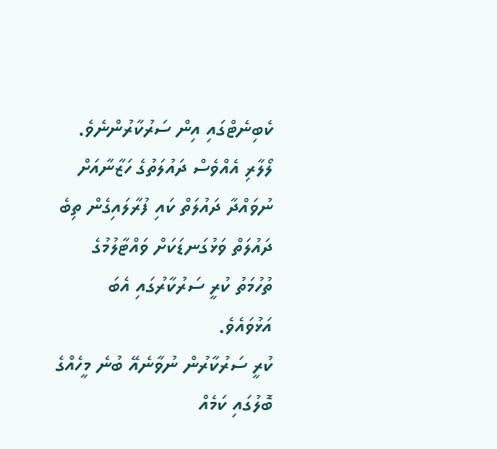ކެބިނެޓްގައި އިން ސަރުކާރުންނެވެ. ލޯލާރި އެއްވެސް ދައުލަތުގެ ހަޒާނާއަށް ނުވައްދާ ދައުލަތް ކައި ފުރާލައިގެން ތިބެ ދައުލަތް ވަޅުގަނޑަކަށް ވައްޓާލުމުގެ ތުހުމަތު ކުރީ ސަރުކާރުގައި އެބަ އަޅުވައެވެ.
ކުރީ ސަރުކާރުން ނުވާނެއޭ ބުނެ މީހެއްގެ ބޮލުގައި ކަމެއް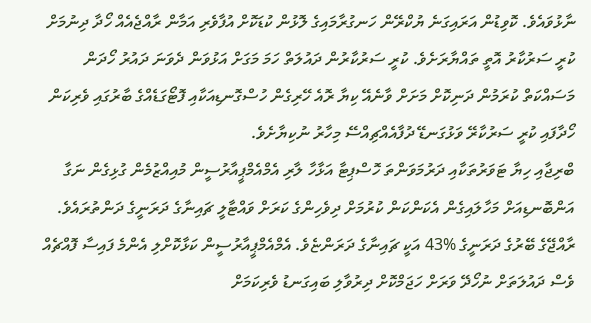ނާޅުވައެވެ. ކޮވިޑުން އަރައިގަނެ ޔުކްރޭން ހަނގުރާމައިގެ ލޮޅުން ކުޑަކޮށް އުފާވެރި އަމާން ރާއްޖެއެއް ހޯދާ ދިނުމަށް ކުރީ ސަރުކާރު އޮތީ ތައްޔާރަށެވެ. ކުރީ ސަރުކާރުން ދައުލަތް ހަމަ މަގަށް އަޅުވަން ދެވަނަ ދައުރު ހޯދަން މަސައްކަތް ކުރަމުން ދަނިކޮށް މަށަށް ވާނެއޭ ކިޔާ ރޮއެ ހޭރިގެން ހުސްގޮނޑިއަކާއި ފޮޓޯގަޑެއްގެ ބާރުގައި ވެރިކަން ހޯދާފައި ކުރީ ސަރުކާރޭ ވަޅުގަނޑޭ ދުފާއެއްޗިއްސޭ މިހާރު ނުކިޔާށެވެ.
ބްރިޖާއި ހިޔާ ޓަވަރުތަކާއި ދަރުމަވަންތަ ހޮސްޕިޓާ އަޅާހާ ލާރި އެމްއެމްޕީއާރުސީން މުއިއްޒުމެން ގުޅިގެން ނަގާ އަންބޮނޑިއަށް މަހާލައިގެން އެކަންކަން ކުރުމަށް ދިވެހިންގެ ކަރަށް ވައްޓާލީ ޗައިނާގެ ދަރަނީގެ ދަންތުރައެވެ. ރާއްޖޭގެ ބޭރުގެ ދަރަނީގެ %43 އަކީ ޗައިނާގެ ދަރަންޏެވެ. އެމްއެމްޕީއާރުސީން ކަޅާކޮށްލި އެންމެ ފައިސާ ފޮއްޗެއް ވެސް ދައުލަތަށް ނުހޯދޭ ވަރަށް ހަޖަމްކޮށް ދިރުވާލި ބައިގަނޑު ވެރިކަމަށް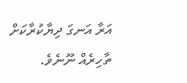އަރާ އަނގަ ދިޔާކުރާކަށް ތާހިރެއް ނޫނެވެ.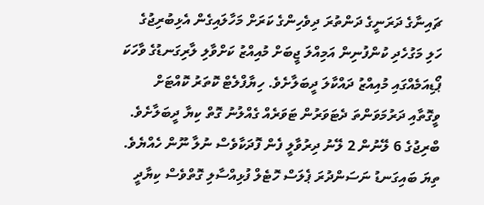ޗައިނާގެ ދަރަނީގެ ދަންތުރަ ދިވެހިންގެ ކަރަށް މަހާލައިގެން އެޅިބުރިޖުގެ ހަލި މަގުހެދި ކުންފުނިން އަމިއްލަ ޖީބަށް މުއިއްޒު ކަށްވާލި ލާރިގަނޑުގެ ވާހަކަ ޕޯޑިއަމެއްގައި މުއިއްޒު ދައްކާލަ ދީބަލާށެވެ. ހިޔާފްލެޓް ކޮތަރު ކޮއްޓަށް ވީގޮތާއި ދަރުމަވަންތަ ދެޓަވަރުން ޓަވަރެއް ގެއްލުނު ގޮތް ކިޔާ ދީބަލާށެވެ. ބްރިޖުގެ 6 ލޭނުން 2 ލޭނު ދިރުވާލީ ފެން ފޮދަކާވެސް ނުލާ ނޫން ހެއްޔެވެ. ތިޔަ ބައިގަނޑު ނަސަންދުރަ ޕެލަސް ހޮޓެލް ފުޅިއްސާލި ގޮތްވެސް ކިޔާދީ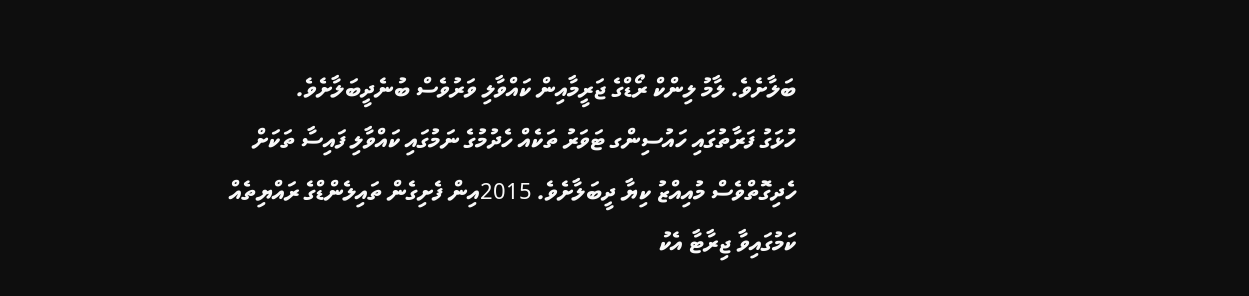ބަލާށެވެ. ލާމު ލިންކް ރޯޑްގެ ޖަރީމާއިން ކައްވާލި ވަރުވެސް ބުނެދީބަލާށެވެ.
ހުޅަގު ފަރާތުގައި ހައުސިންގ ޓަވަރު ތަކެއް ހެދުމުގެ ނަމުގައި ކައްވާލި ފައިސާ ތަކަށް ހެދިގޮތްވެސް މުއިއްޒު ކިޔާ ދީބަލާށެވެ. 2015އިން ފެށިގެން ތައިލެންޑްގެ ރައްޔިތެއް ކަމުގައިވާ ޖިރާޓާ އެކު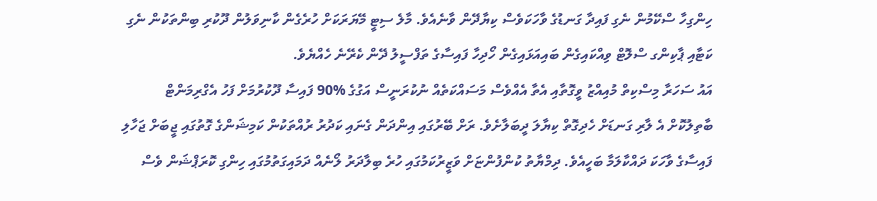ހިންގިހާ ސްކޭމުން ނެގި ފައިދާ ގަނޑުގެ ވާހަކަވެސް ކިޔާދޭން ވާނެއެވެ. މާލެ ސިޓީ މޭޔަރަކަށް ހުރެގެން ކާނިވަލުން ދޫކުރި ބިންތަކުން ނެގި ކަޓާއި ޕާކިންގ ސްލޮޓް ވިއްކައިގެން ބައިއަޅައިގެން ހޯދިހާ ފައިސާގެ ތަފްސީލު ދޭން ކެރޭނެ ހެއްޔެވެ.
އައު ސަހަރާ މިސްކިތް މުއިއްޒު ވީގޮތާއި އެތާ އެއްވެސް މަސައްކަތެއް ނުކުރަނީސް އަގުގެ %90 ފައިސާ ދޫކުރުމަށް ފަހު އެގްރިމަންޓް ބާތިލުކޮށް އެ ލާރި ގަނޑަށް ހެދިގޮތް ކިޔާލަ ދީބަލާށެވެ. ރަށް ބޭރުގައި އިންދަން ގެނައި ކަދުރު ރުއްތަކުން ކަމިޝަންގެ ގޮތުގައި ޖީބަށް ޖަހާލި ފައިސާގެ ވާހަކަ ދައްކާލަމާ ބަހީއެވެ. ދިމްޔާތު ކުންފުންޏަށް ވަޒީރުކަމުގައި ހުރެ ބިލާދަރު ލޯނެއް ދަމައިގަތުމުގައި ހިންގި ކޮރަޕްޝަން ވެސް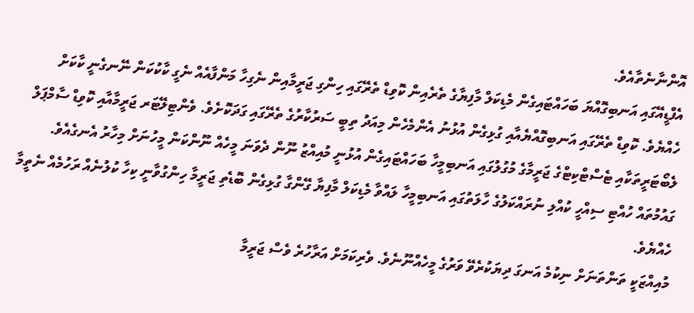އޮންނާނެތާއެވެ.
އެފްޑީއޭގައި އަނބިގޮއްޔަ ބަހައްޓައިގެން މެޑިކަލް މާފިޔާގެ ތެރެއިން ކޮވިޑް ތެރޭގައި ހިންގި ޖަރީމާއިން ނެގިހާ މަންފާއެއް ނެގީ ކާކުކަން ނޭނގެނީ ކާކަށް ހެއްޔެވެ. ކޮވިޑް ތެރޭގައި އަނބިގޮއްޔެއާއި ގުޅިގެން އުޅުނު އެންމެހެން މިއަދު ތިބީ ސަރުކާރުގެ ތެރޭގައި ގަދަކޮށެވެ. ވެންޓިލޭޓަރ ޖަރީމާއާއި ކޮވިޑް ސާމްޕަލް ލެބޯޓަރީތަކާއި ޓެސްޓްކިޓްގެ ޖަރީމާގެ މުގުލުގައި އަނބިމީހާ ބަހައްޓައިގެން އުޅުނީ މުއިއްޒު ނޫން ދެވަނަ މީހެއް ނޫންކަން މީހުނަށް މިހާރު އެނގެއެވެ. ގައުމުތައް ހުއްޓި ސިއްހީ ކުއްލި ނުރައްކަލުގެ ހާލަތުގައި އަނބިމީހާ ލައްވާ މެޑިކަލް މާފިޔާ ގޭންގާ ގުޅިގެން ބޮޑެތި ޖަރީމާ ހިންގުވާނީ ކިހާ ކުލުނެއް ރަހުމެއް ނެތީމާ ހެއްޔެވެ.
މުއިއްޒަކީ ތަންތަނަށް ނިކުމެ އަނގަ ދިޔަކުރެވޭ ވަރުގެ މީހެއްނޫނެވެ. ވެރިކަމަށް އަރާހުރެ ވެސް ޖަރީމާ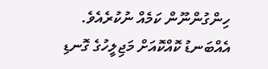ހިންގުންނޫން ކަމެއް ނުކުރެއެވެ. އެއްބަނޑު ކޮއްކޮއަށް މަޖިލީހުގެ ގޮނޑި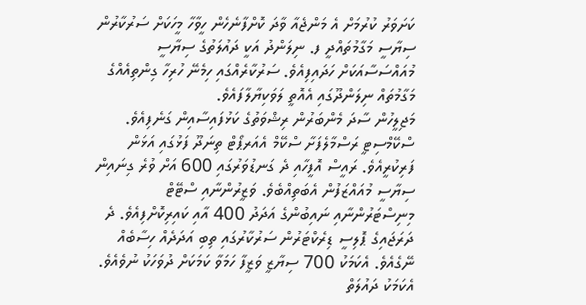ކަށަވަރު ކުރުމަށް އެ މަންޖެއާ ވާދަ ކޮށްފާނެހެން ހީވާހާ މީހަކަށް ސަރުކާރުން ސިޔާސީ މަގާމުތައްދީ ފ. ނިލަންދު އަކީ ދައުލަތުގެ ސިޔާސީ މުއައްސަސާއަކަށް ހަދައިފިއެވެ. ސަރުކާރެއްގައި ހިމެނޭ ހުރިހާ ގިންތިއެއްގެ މަގާމުތައް ނިލަންދޫގައި އެއޮތީ ލަވަކިޔާލާފައެވެ.
މަޖިލީހުން ސާދަ މެންބަރުން ރިޝްވަތުގެ ކަޅުފައިސާއިން ގަނެފިއެވެ. ސްކޭމްސިޓީ ރަސްމާލެފަށާ ސްކޭމް އެއަރޕޯޓް ތިނަދޫ ފަޅުގައި އަޅަން ފަރިކުރީއެވެ. ރައީސް އޮފީހާއި ދެ ގަނޑުވަރުގައި 600 އަށް ވުރެ ގިނައިން ސިޔާސީ މުއައްޒަފުން އެބަތިއްބެވެ. ވަޒީރުންނާއި ސްޓޭޓް މިނިސްޓަރުންނާއި ނައިބުންގެ އަދަދު 400 އާއި ކައިރިކޮށްފިއެވެ. ދެ ދަރަޖައިގެ ޕޮލިސީ ޑިރެކްޓަރުން ސަރުކާރުގައި ތިބި އަދަދެއް ހިސާބެއް ނޭގެއެވެ. އެކަމަކު 700 ސިޔާޒީ ވަޒީފާ ހަމަވާ ކަމަކަށް ދުވަހަކު ނުވެއެވެ. އެކަމަކު ދައުލަތް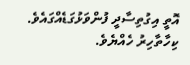އޮތީ އިގުތިސާދީ ފުންވަޅުގަޑެއްގައެވެ. ކިހާތާހިރު ހެއްޔެވެ.